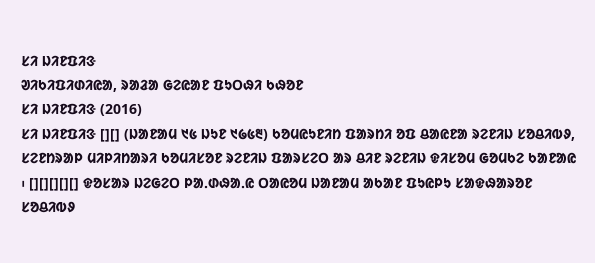ᱥᱤ ᱡᱤᱱᱯᱤᱝ
ᱣᱤᱠᱤᱯᱤᱰᱤᱭᱟ, ᱨᱟᱲᱟ ᱜᱮᱭᱟᱱ ᱯᱩᱛᱷᱤ ᱠᱷᱚᱱ
ᱥᱤ ᱡᱤᱱᱯᱤᱝ (2016)
ᱥᱤ ᱡᱤᱱᱯᱤᱝ [][] (ᱡᱟᱱᱟᱢ ᱑᱕ ᱡᱩᱱ ᱑᱙᱕᱓) ᱠᱚᱢᱭᱩᱱᱤᱴ ᱯᱟᱨᱴᱤ ᱚᱯ ᱪᱟᱭᱱᱟ ᱨᱮᱱᱤᱡ ᱥᱚᱪᱤᱵᱽ, ᱥᱮᱱᱴᱨᱟᱞ ᱢᱤᱞᱤᱴᱟᱨᱤ ᱠᱚᱢᱤᱥᱚᱱ ᱨᱮᱱᱤᱡ ᱯᱟᱨᱥᱮᱛ ᱟᱨ ᱪᱤᱱ ᱨᱮᱱᱤᱡ ᱫᱤᱥᱚᱢ ᱜᱚᱢᱠᱮ ᱠᱟᱱᱟᱭ ᱾ [][][][][] ᱫᱚᱥᱟᱨ ᱡᱮᱜᱮᱛ ᱞᱟᱹᱰᱷᱟᱹᱭ ᱛᱟᱭᱚᱢ ᱡᱟᱱᱟᱢ ᱟᱠᱟᱱ ᱯᱩᱭᱞᱩ ᱥᱟᱫᱷᱟᱨᱚᱱ ᱥᱚᱪᱤᱵᱽ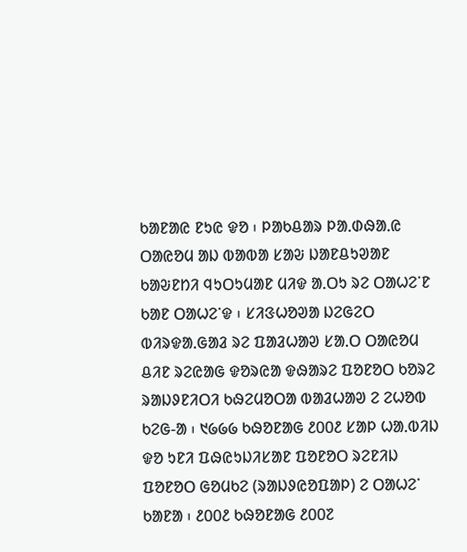ᱠᱟᱱᱟᱭ ᱱᱩᱭ ᱫᱚ ᱾ ᱞᱟᱠᱪᱟᱨ ᱞᱟᱹᱰᱷᱟᱹᱭ ᱛᱟᱭᱚᱢ ᱟᱡ ᱵᱟᱵᱟ ᱥᱟᱶ ᱡᱟᱱᱪᱩᱣᱟᱱ ᱠᱟᱶᱱᱴᱤ ᱧᱩᱛᱩᱢᱟᱱ ᱢᱤᱫ ᱟᱹᱛᱩ ᱨᱮ ᱛᱟᱦᱮᱸᱱ ᱠᱟᱱ ᱛᱟᱦᱮᱸᱫ ᱾ ᱥᱤᱝᱦᱚᱣᱟ ᱡᱮᱜᱮᱛ ᱵᱤᱨᱫᱟᱹᱜᱟᱲ ᱨᱮ ᱯᱟᱲᱦᱟᱣ ᱥᱟᱹᱛ ᱛᱟᱭᱚᱢ ᱪᱤᱱ ᱨᱮᱭᱟᱜ ᱫᱚᱨᱭᱟ ᱫᱷᱟᱨᱮ ᱯᱚᱱᱚᱛ ᱠᱚᱨᱮ ᱨᱟᱡᱽᱱᱤᱛᱤ ᱠᱷᱮᱢᱚᱛᱟ ᱵᱟᱲᱦᱟᱣ ᱮ ᱮᱦᱚᱵ ᱠᱮᱜ-ᱟ ᱾ ᱑᱙᱙᱙ ᱠᱷᱚᱱᱟᱜ ᱒᱐᱐᱒ ᱥᱟᱞ ᱦᱟᱹᱵᱤᱡ ᱫᱚ ᱩᱱᱤ ᱯᱷᱭᱩᱡᱤᱥᱟᱱ ᱯᱚᱱᱚᱛ ᱨᱮᱱᱤᱡ ᱯᱚᱱᱚᱛ ᱜᱚᱢᱠᱮ (ᱨᱟᱡᱽᱭᱚᱯᱟᱞ) ᱮ ᱛᱟᱦᱮᱸ ᱠᱟᱱᱟ ᱾ ᱒᱐᱐᱒ ᱠᱷᱚᱱᱟᱜ ᱒᱐᱐᱗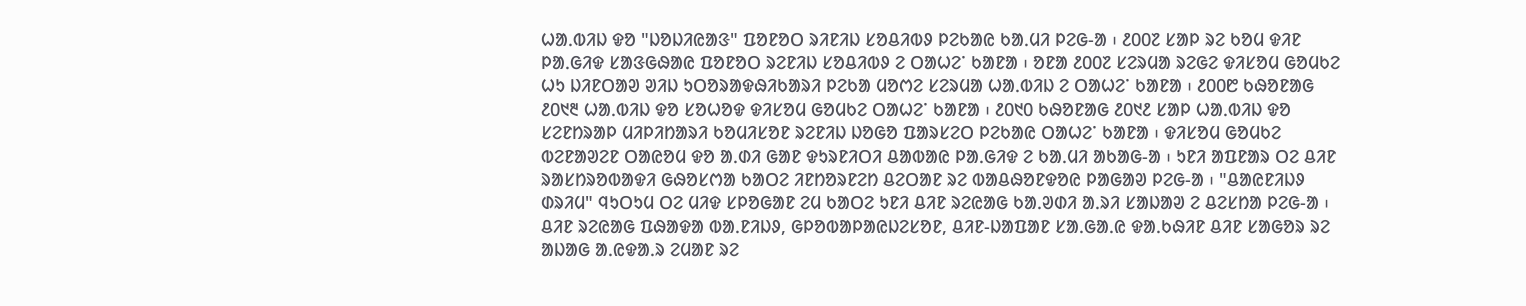ᱦᱟᱹᱵᱤᱡ ᱫᱚ "ᱡᱚᱡᱤᱭᱟᱝ" ᱯᱚᱱᱚᱛ ᱨᱤᱱᱤᱡ ᱥᱚᱪᱤᱵᱽ ᱞᱮᱠᱟᱭ ᱠᱟᱹᱢᱤ ᱞᱮᱜ-ᱟ ᱾ ᱒᱐᱐᱗ ᱥᱟᱞ ᱨᱮ ᱠᱚᱢ ᱫᱤᱱ ᱞᱟᱹᱜᱤᱫ ᱥᱟᱝᱜᱷᱟᱭ ᱯᱚᱱᱚᱛ ᱨᱮᱱᱤᱡ ᱥᱚᱪᱤᱵᱽ ᱮ ᱛᱟᱦᱮᱸ ᱠᱟᱱᱟ ᱾ ᱚᱱᱟ ᱒᱐᱐᱗ ᱥᱮᱨᱢᱟ ᱨᱮᱜᱮ ᱫᱤᱥᱚᱢ ᱜᱚᱢᱠᱮ ᱦᱩ ᱡᱤᱱᱛᱟᱣ ᱣᱤᱡ ᱩᱛᱚᱨᱟᱫᱷᱤᱠᱟᱨᱤ ᱞᱮᱠᱟ ᱢᱚᱬᱮ ᱥᱮᱨᱢᱟ ᱦᱟᱹᱵᱤᱡ ᱮ ᱛᱟᱦᱮᱸ ᱠᱟᱱᱟ ᱾ ᱒᱐᱐᱘ ᱠᱷᱚᱱᱟᱜ ᱒᱐᱑᱓ ᱦᱟᱹᱵᱤᱡ ᱫᱚ ᱥᱚᱦᱚᱫ ᱫᱤᱥᱚᱢ ᱜᱚᱢᱠᱮ ᱛᱟᱦᱮᱸ ᱠᱟᱱᱟ ᱾ ᱒᱐᱑᱐ ᱠᱷᱚᱱᱟᱜ ᱒᱐᱑᱒ ᱥᱟᱞ ᱦᱟᱹᱵᱤᱡ ᱫᱚ ᱥᱮᱱᱴᱨᱟᱞ ᱢᱤᱞᱤᱴᱟᱨᱤ ᱠᱚᱢᱤᱥᱚᱱ ᱨᱮᱱᱤᱡ ᱡᱚᱜᱚ ᱯᱟᱨᱥᱮᱛ ᱞᱮᱠᱟᱭ ᱛᱟᱦᱮᱸ ᱠᱟᱱᱟ ᱾ ᱫᱤᱥᱚᱢ ᱜᱚᱢᱠᱮ ᱵᱮᱱᱟᱣᱮᱱ ᱛᱟᱭᱚᱢ ᱫᱚ ᱟᱹᱰᱤ ᱜᱟᱱ ᱫᱩᱨᱱᱤᱛᱤ ᱪᱟᱵᱟᱭ ᱞᱟᱹᱜᱤᱫ ᱮ ᱠᱟᱹᱢᱤ ᱟᱠᱟᱜ-ᱟ ᱾ ᱩᱱᱤ ᱟᱯᱱᱟᱨ ᱛᱮ ᱪᱤᱱ ᱨᱟᱥᱴᱨᱚᱵᱟᱫᱤ ᱜᱷᱚᱥᱬᱟ ᱠᱟᱛᱮ ᱤᱱᱴᱚᱨᱱᱮᱴ ᱪᱮᱛᱟᱱ ᱨᱮ ᱵᱟᱪᱷᱚᱱᱫᱚᱭ ᱞᱟᱜᱟᱣ ᱞᱮᱜ-ᱟ ᱾ "ᱪᱟᱭᱱᱤᱡᱽ ᱰᱨᱤᱢ" ᱧᱩᱛᱩᱢ ᱛᱮ ᱢᱤᱫ ᱥᱞᱚᱜᱟᱱ ᱮᱢ ᱠᱟᱛᱮ ᱩᱱᱤ ᱪᱤᱱ ᱨᱮᱭᱟᱜ ᱠᱟᱹᱣᱰᱤ ᱟᱹᱨᱤ ᱥᱟᱡᱟᱣ ᱮ ᱪᱮᱥᱴᱟ ᱞᱮᱜ-ᱟ ᱾ ᱪᱤᱱ ᱨᱮᱭᱟᱜ ᱯᱷᱟᱫᱟ ᱵᱟᱹᱱᱤᱡᱽ, ᱜᱞᱚᱵᱟᱞᱟᱭᱡᱮᱥᱚᱱ, ᱪᱤᱱ-ᱡᱟᱯᱟᱱ ᱥᱟᱹᱜᱟᱹᱭ ᱫᱟᱹᱠᱷᱤᱱ ᱪᱤᱱ ᱥᱟᱜᱚᱨ ᱨᱮ ᱟᱡᱟᱜ ᱟᱹᱭᱫᱟᱹᱨ ᱮᱢᱟᱱ ᱨᱮ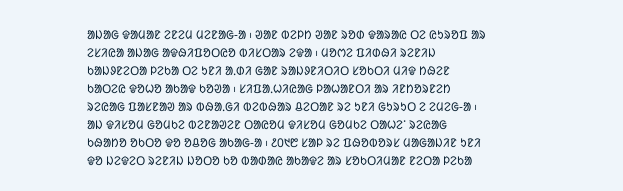ᱟᱡᱟᱜ ᱫᱟᱢᱟᱱ ᱮᱱᱮᱢ ᱢᱮᱱᱟᱜ-ᱟ ᱾ ᱣᱟᱱ ᱵᱮᱞᱴ ᱣᱟᱱ ᱨᱚᱰ ᱫᱟᱨᱟᱭ ᱛᱮ ᱭᱩᱨᱚᱯ ᱟᱨ ᱮᱥᱤᱭᱟ ᱟᱡᱟᱜ ᱟᱫᱷᱤᱯᱚᱛᱭᱚ ᱵᱤᱥᱛᱟᱨ ᱮᱫᱟ ᱾ ᱢᱚᱬᱮ ᱯᱤᱰᱷᱤ ᱨᱮᱱᱤᱡ ᱠᱟᱡᱽᱱᱮᱛᱟ ᱞᱮᱠᱟ ᱛᱮ ᱩᱱᱤ ᱟᱹᱰᱤ ᱜᱟᱱ ᱨᱟᱡᱽᱱᱤᱛᱤᱛ ᱥᱚᱠᱛᱤ ᱢᱤᱫ ᱴᱷᱮᱱ ᱠᱟᱛᱮᱭ ᱫᱚᱦᱚ ᱟᱠᱟᱫ ᱠᱚᱣᱟ ᱾ ᱥᱤᱯᱟᱹᱦᱤᱭᱟᱜ ᱞᱟᱦᱟᱱᱛᱤ ᱟᱨ ᱤᱱᱴᱚᱨᱱᱮᱴ ᱨᱮᱭᱟᱜ ᱯᱟᱥᱱᱟᱣ ᱟᱨ ᱵᱷᱟᱹᱜᱤ ᱵᱮᱵᱷᱟᱨ ᱪᱮᱛᱟᱱ ᱨᱮ ᱩᱱᱤ ᱜᱩᱨᱩᱛ ᱮ ᱮᱢᱮᱜ-ᱟ ᱾ ᱟᱡ ᱫᱤᱥᱚᱢ ᱜᱚᱢᱠᱮ ᱵᱮᱱᱟᱣᱮᱱ ᱛᱟᱭᱚᱢ ᱫᱤᱥᱚᱢ ᱜᱚᱢᱠᱮ ᱛᱟᱦᱮᱸ ᱨᱮᱭᱟᱜ ᱠᱷᱟᱴᱚ ᱚᱠᱛᱚ ᱫᱚ ᱚᱪᱚᱜ ᱟᱠᱟᱜ-ᱟ ᱾ ᱒᱐᱑᱘ ᱥᱟᱞ ᱨᱮ ᱯᱷᱚᱵᱚᱨᱥ ᱢᱟᱜᱟᱡᱤᱱ ᱩᱱᱤ ᱫᱚ ᱡᱮᱫᱮᱛ ᱨᱮᱱᱤᱡ ᱡᱚᱛᱚ ᱠᱚ ᱵᱟᱰᱟᱭ ᱟᱠᱟᱫᱮ ᱟᱨ ᱥᱚᱠᱛᱤᱢᱟᱱ ᱱᱮᱛᱟ ᱞᱮᱠᱟ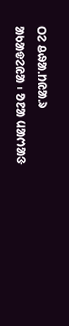ᱛᱮ ᱪᱷᱟᱹᱴᱭᱟᱹᱨ ᱟᱠᱟᱫᱮᱭᱟ ᱾ ᱚᱱᱟ ᱢᱟᱬᱟᱝ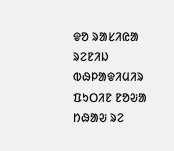ᱫᱚ ᱨᱟᱥᱤᱭᱟ ᱨᱮᱱᱤᱡ ᱵᱷᱞᱟᱫᱤᱢᱤᱨ ᱯᱩᱛᱤᱱ ᱱᱚᱶᱟ ᱴᱷᱟᱶ ᱨᱮ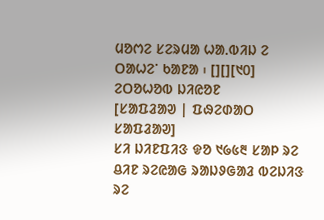ᱢᱚᱬᱮ ᱥᱮᱨᱢᱟ ᱦᱟᱹᱵᱤᱡ ᱮ ᱛᱟᱦᱮᱸ ᱠᱟᱱᱟ ᱾ [][][᱑᱐]
ᱮᱛᱚᱦᱚᱵ ᱡᱤᱭᱚᱱ
[ᱥᱟᱯᱲᱟᱣ | ᱯᱷᱮᱰᱟᱛ ᱥᱟᱯᱲᱟᱣ]
ᱥᱤ ᱡᱤᱱᱯᱤᱝ ᱫᱚ ᱑᱙᱕᱓ ᱥᱟᱞ ᱨᱮ ᱪᱤᱱ ᱨᱮᱭᱟᱜ ᱨᱟᱡᱽᱜᱟᱲ ᱵᱮᱡᱤᱝ ᱨᱮ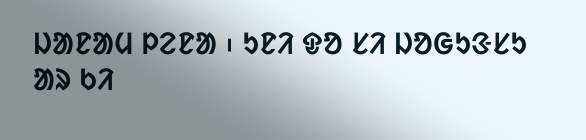ᱡᱟᱱᱟᱢ ᱞᱮᱱᱟ ᱾ ᱩᱱᱤ ᱫᱚ ᱥᱤ ᱡᱚᱜᱩᱝᱥᱩ ᱟᱨ ᱠᱤ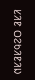ᱥᱤᱱ ᱛᱮᱠᱤᱱᱤᱡ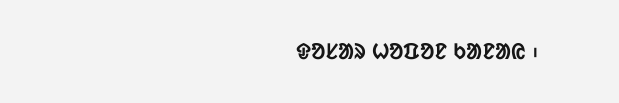ᱫᱚᱥᱟᱨ ᱦᱚᱯᱚᱱ ᱠᱟᱱᱟᱭ ᱾